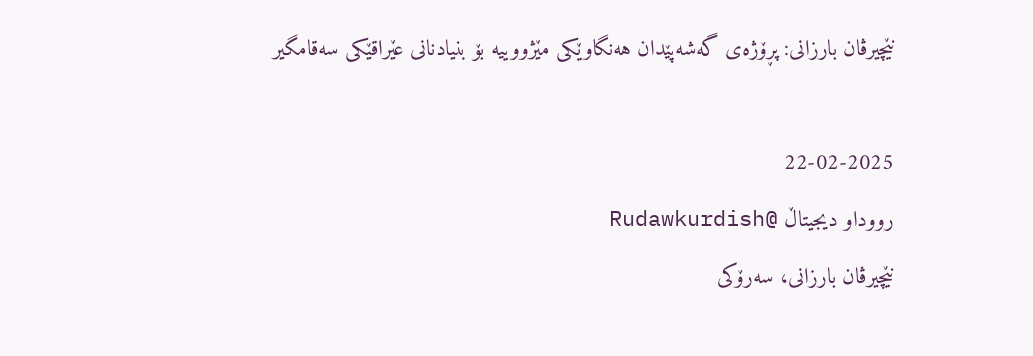نێچیرڤان بارزانی: پڕۆژەی گەشەپێدان هەنگاوێکی مێژووییە بۆ بنیادنانی عێراقێکی سەقامگیر

22-02-2025
رووداو دیجیتاڵ @Rudawkurdish
نێچیرڤان بارزانی، سەرۆکی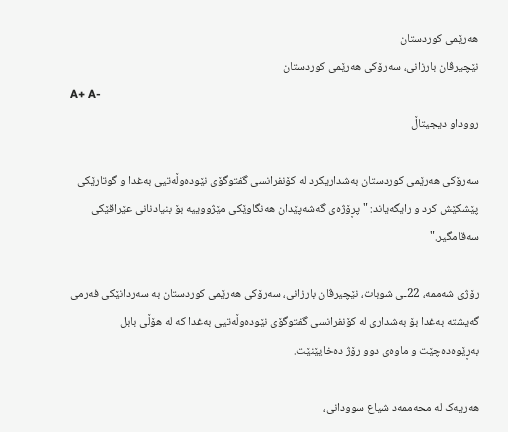هەرێمی کوردستان
نێچیرڤان بارزانی، سەرۆکی هەرێمی کوردستان
A+ A-
رووداو دیجیتاڵ

سەرۆکی هەرێمی کوردستان بەشداریکرد لە کۆنفرانسی گفتوگۆی نێودەوڵەتیی بەغدا و گوتارێکی پێشکێش کرد و رایگەیاند: "پڕۆژەی گەشەپێدان هەنگاوێکی مێژووییە بۆ بنیادنانی عێراقێکی سەقامگیر."

رۆژی شەممە، 22ـی شوبات، نێچیرڤان بارزانی، سەرۆکی هەرێمی کوردستان بە سەردانێکی فەرمی گەیشتە بەغدا بۆ بەشداری لە کۆنفرانسی گفتوگۆی نێودەوڵەتیی بەغدا کە لە هۆڵی بابل بەڕێوەدەچێت و ماوەی دوو رۆژ دەخایێنێت.

هەریەک لە محەممەد شیاع سوودانی،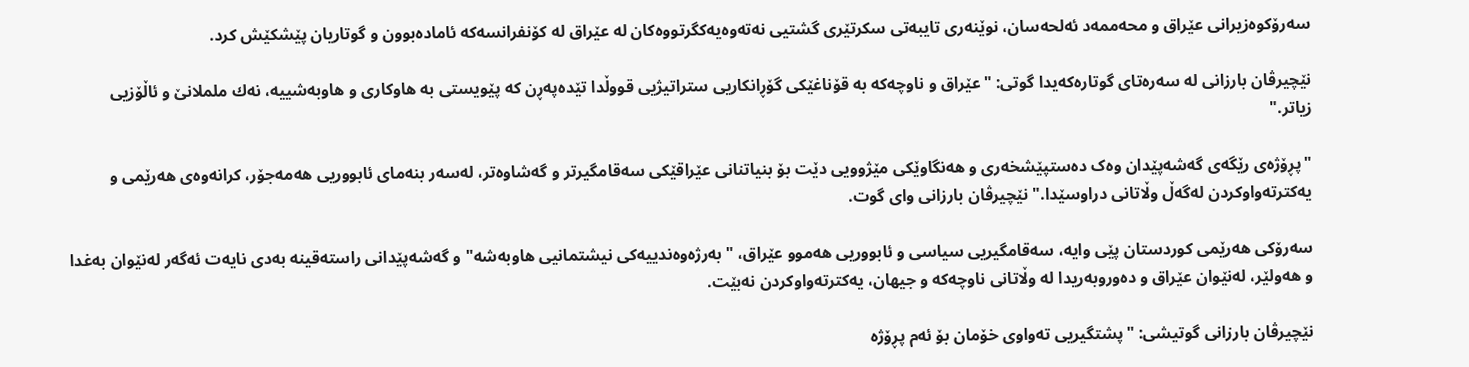سەرۆکوەزیرانی عێراق و محەممەد ئەلحەسان، نوێنەری تایبەتی سکرتێری گشتیی نەتەوەیەکگرتووەکان لە عێراق لە کۆنفرانسەکە ئامادەبوون و گوتاریان پێشکێش کرد.

نێچیرڤان بارزانی لە سەرەتای گوتارەکەیدا گوتی: "عێراق و ناوچەکە بە قۆناغێکی گۆڕانکاريی ستراتیژيی قووڵدا تێدەپەڕن کە پێویستی بە هاوکاری و هاوبه‌شييه‌، نه‌ك ململانێ و ئاڵۆزیی زیاتر."

"پڕۆژەی رێگەی گەشەپێدان وەک ده‌ستپێشخه‌رى و هەنگاوێکی مێژوویی دێت بۆ بنیاتنانی عێراقێکی سەقامگیرتر و گەشاوەتر، لەسەر بنەمای ئابووريی هه‌مه‌جۆر، کرانەوەی هەرێمی و یەکترته‌واوكردن لەگەڵ وڵاتانی دراوسێدا." نێچیرڤان بارزانی وای گوت.

سەرۆکی هەرێمی کوردستان پێی وایە، سەقامگیريی سیاسی و ئابووريی هەموو عێراق، "بەرژەوەندييه‌كی نيشتمانيى هاوبەشە" و گەشەپێدانی راستەقینە بەدی نايه‌ت ئه‌گه‌ر له‌نێوان بەغدا و هەولێر، له‌نێوان عێراق و دەوروبەريدا له‌ وڵاتانى ناوچه‌كه‌ و جيهان، يه‌كترته‌واوكردن نه‌بێت.

نێچیرڤان بارزانی گوتیشی: "پشتگیريی تەواوی خۆمان بۆ ئەم پڕۆژە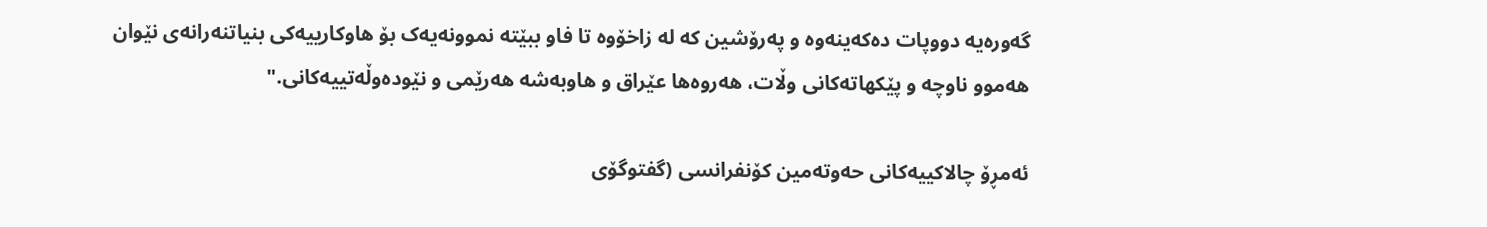گەورەیە دووپات دەکەینەوە و په‌رۆشين كه‌ له‌ زاخۆ‌وه‌ تا فاو ببێتە نموونەیەک بۆ هاوکارييه‌كی بنیاتنەرانه‌ى نێوان هه‌موو ناوچه‌ و پێكهاته‌كانى وڵات، هه‌روه‌ها عێراق و هاوبەشە هەرێمی و نێودەوڵەتییەکانى."

ئەمڕۆ چالاکییەکانی حەوتەمین کۆنفرانسی (گفتوگۆی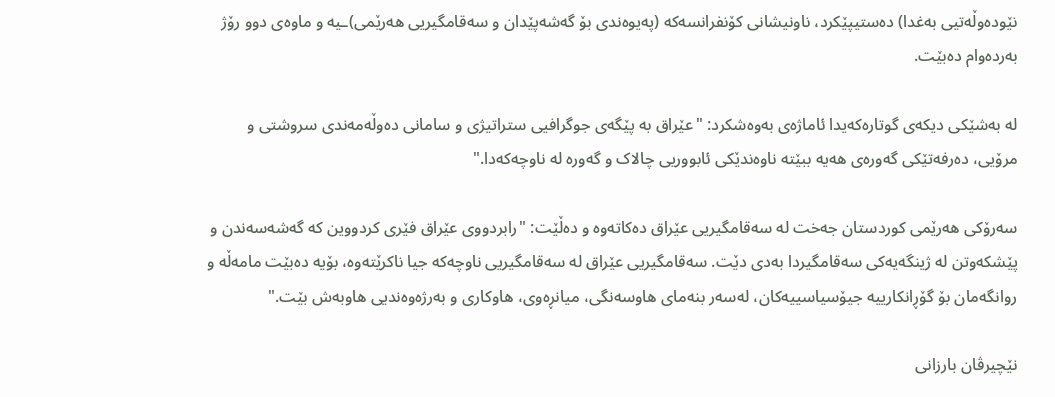نێودەوڵەتیی بەغدا) دەستیپێکرد، ناونیشانی کۆنفرانسەکە (پەیوەندی بۆ گەشەپێدان و سەقامگیریی هەرێمی)ـیە و ماوەی دوو رۆژ بەردەوام دەبێت.

لە بەشێکی دیکەی گوتارەکەیدا ئاماژەی بەوەشکرد: "عێراق بە پێگه‌ى جوگرافيی ستراتیژی و سامانى ده‌وڵه‌مه‌ندى‌ سروشتی و مرۆیی، دەرفەتێكی گەورەی هەیە ببێتە ناوەندێکی ئابووريی چالاک و گه‌وره‌ لە ناوچەکەدا."

سەرۆکی هەرێمی کوردستان جەخت لە سەقامگیریی عێراق دەکاتەوە و دەڵێت: "رابردووى عێراق فێری کردووین کە گەشەسه‌ندن و پێشكه‌وتن لە ژینگەیەکی سەقامگیردا بەدی دێت. سەقامگیريی عێراق لە سەقامگیريی ناوچەکە جیا ناکرێتەوە، بۆیە دەبێت مامه‌ڵه‌ و روانگه‌مان بۆ گۆڕانکارییە جیۆسياسييه‌كان، لەسەر بنەمای هاوسەنگی، میانڕەوی، هاوکاری و به‌رژه‌وه‌نديى هاوبه‌ش بێت."

نێچیرڤان بارزانی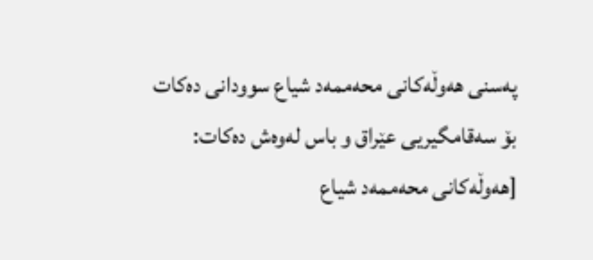پەسنی هەوڵەکانی محەممەد شیاع سوودانی دەکات بۆ سەقامگیریی عێراق و باس لەوەش دەکات: [هەوڵەکانی محەممەد شیاع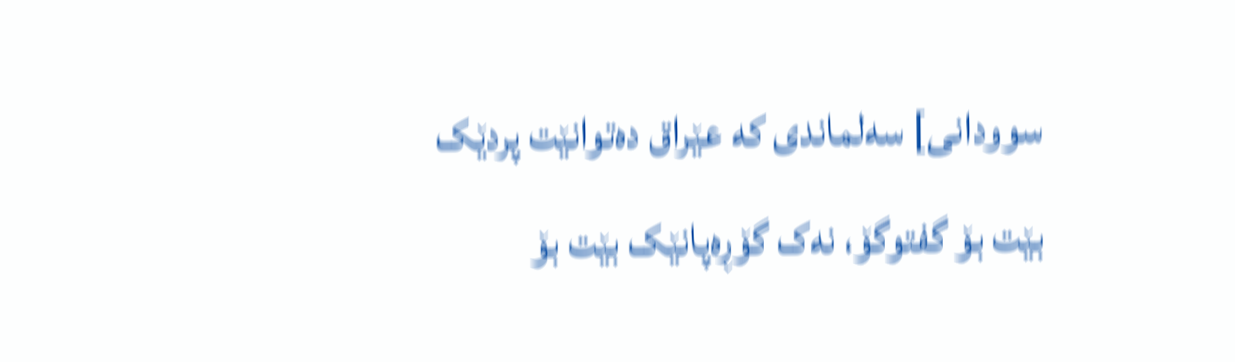سوودانی] سەلماندی كه‌ عێراق دەتوانێت پردێک بێت بۆ گفتوگۆ، نەک گۆڕەپانێک بێت بۆ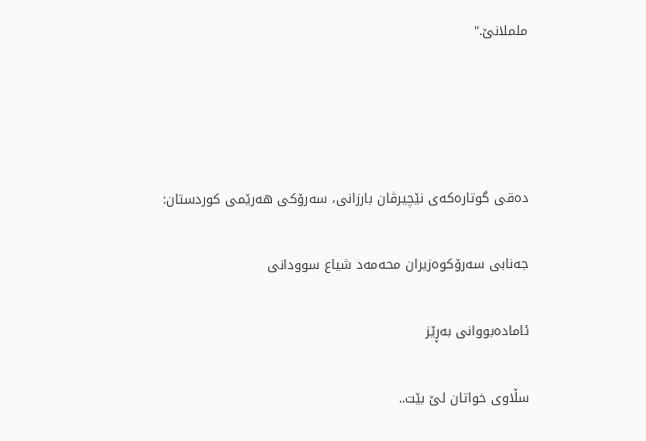ململانێ."




دەقی گوتارەکەی نێچیرڤان بارزانی، سەرۆکی هەرێمی کوردستان:

جه‌نابى سه‌رۆكوه‌زیران محه‌مه‌د شياع سوودانى

ئاماده‌بووانى به‌ڕێز

سڵاوى خواتان لێ بێت..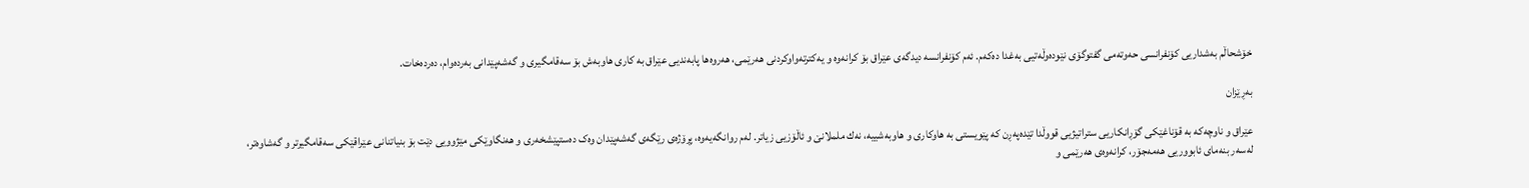خۆشحاڵم به‌شداريى کۆنفرانسی حەوتەمی گفتوگۆى نێودەوڵەتيی بەغدا ده‌كه‌م. ئەم كۆنفرانسه‌ دیدگەی عێراق بۆ کرانەوە و يه‌كترته‌واوكردنى هه‌رێمى، هه‌روه‌ها پابەنديى عێراق بە کاری هاوبەش بۆ سەقامگیری و گەشەپێدانی بەردەوام، ده‌رده‌خات.

بەڕێزان

عێراق و ناوچەکە بە قۆناغێکی گۆڕانکاريی ستراتیژيی قووڵدا تێدەپەڕن کە پێویستی بە هاوکاری و هاوبه‌شييه‌، نه‌ك ململانێ و ئاڵۆزیی زیاتر. لەم روانگه‌يه‌وه‌، پڕۆژەی رێگەی گەشەپێدان وەک ده‌ستپێشخه‌رى و هەنگاوێکی مێژوویی دێت بۆ بنیاتنانی عێراقێکی سەقامگیرتر و گەشاوەتر، لەسەر بنەمای ئابووريی هه‌مه‌جۆر، کرانەوەی هەرێمی و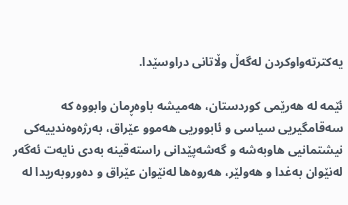یەکترته‌واوكردن لەگەڵ وڵاتانی دراوسێدا.

ئێمه‌ لە هەرێمی کوردستان، هەمیشە باوەڕمان وابووە کە سەقامگیريی سیاسی و ئابووريی هەموو عێراق، بەرژەوەندييه‌كی نيشتمانيى هاوبەشە و گەشەپێدانی راستەقینە بەدی نايه‌ت ئه‌گه‌ر له‌نێوان بەغدا و هەولێر، هه‌روه‌ها له‌نێوان عێراق و دەوروبەريدا له‌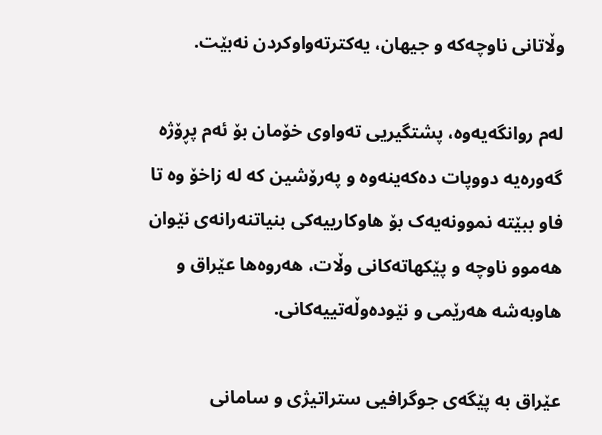وڵاتانى ناوچه‌كه‌ و جيهان، يه‌كترته‌واوكردن نه‌بێت.

له‌م روانگه‌يه‌وه‌، پشتگیريی تەواوی خۆمان بۆ ئەم پڕۆژە گەورەیە دووپات دەکەینەوە و په‌رۆشين كه‌ له‌ زاخۆ ‌وه‌ تا فاو ببێتە نموونەیەک بۆ هاوکارييه‌كی بنیاتنەرانه‌ى نێوان هه‌موو ناوچه‌ و پێكهاته‌كانى وڵات، هه‌روه‌ها عێراق و هاوبەشە هەرێمی و نێودەوڵەتییەکانى.

عێراق بە پێگه‌ى جوگرافيی ستراتیژی و سامانى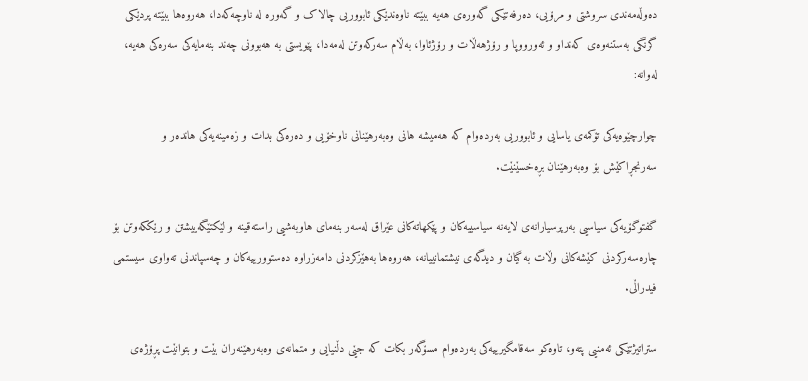ده‌وڵه‌مه‌ندى‌ سروشتی و مرۆیی، دەرفەتێكی گەورەی هەیە ببێتە ناوەندێکی ئابووريی چالاک و گه‌وره‌ لە ناوچەکەدا، هه‌روه‌ها ببێته‌ پردێكى گرنگى به‌ستنه‌وه‌ى كه‌نداو و ئه‌ورووپا و رۆژهه‌ڵات و رۆژئاوا، بەڵام سەرکەوتن لەمەدا، پێویستی بە هه‌بوونى چه‌ند بنه‌مايه‌كى سه‌ره‌كی هه‌یه‌‌، له‌وانه‌:

چوارچێوەیەکی تۆكمه‌ى یاسایی و ئابووريی بەردەوام کە هه‌ميشه‌ هانی وەبەرهێنانی ناوخۆیی و دەرەکی بدات و زه‌مينه‌يه‌كى هانده‌ر و سه‌رنجڕاكێش بۆ وه‌‌به‌رهێنان بڕه‌خسێنێت.

گفتوگۆيه‌كى سیاسيی بەرپرسیارانەى لایەنە سياسييه‌كان و پێكهاته‌كانى عێراق له‌سه‌ر بنه‌ماى هاوبەشيی راسته‌قينه‌ و لێكتێگه‌يیشتن و رێککەوتن بۆ چارەسەرکردنی کێشه‌كانى وڵات به‌ گيان و ديدگەی نيشتمانييانه‌، هه‌روه‌ها به‌هێزكردنى دامه‌زراوه‌ ده‌ستوورييه‌كان و چه‌سپاندنى ته‌واوی سيستمى فيدراڵى.

ستراتیژتێکی ئەمنيی پتەو، تاوەكو سەقامگیرييه‌كی به‌رده‌وام مسۆگه‌ر بکات كه‌ جێى دڵنيايى و متمانەى وەبەرهێنەران بێت و بتوانێت پڕۆژه‌ى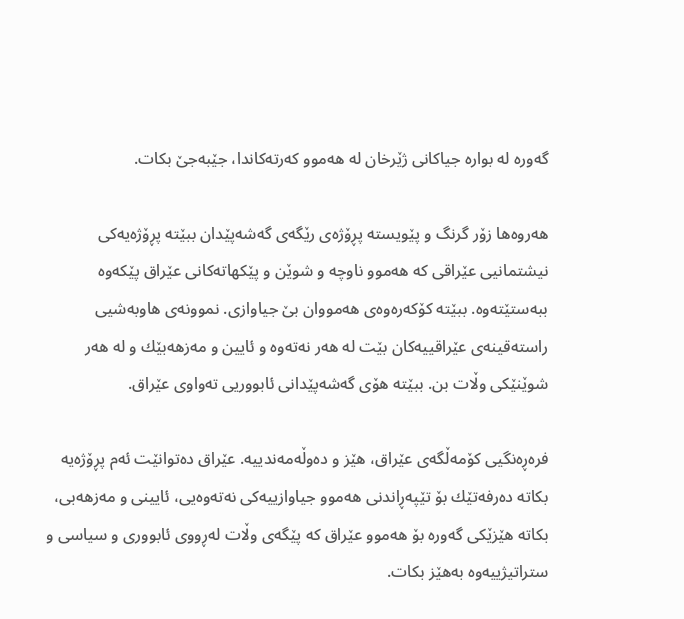گەورە له‌ بواره جياكانى ژێرخان له‌ هه‌موو كه‌رته‌كاندا‌، جێبه‌جێ بكات.

هەروەها زۆر گرنگ و پێويسته‌ پڕۆژه‌ى رێگه‌ى گه‌شه‌پێدان ببێته‌ پڕۆژه‌يه‌كى نيشتمانيى عێراقى كه‌ هه‌موو ناوچه‌ و شوێن و پێكهاته‌كانى عێراق پێكه‌وه‌ ببه‌ستێته‌وه‌. ببێته‌ كۆكه‌ره‌وه‌ى هه‌مووان بێ جياوازى. نموونه‌ى هاوبه‌شيى راسته‌قينه‌ى عێراقييه‌كان بێت له‌ هه‌ر نه‌ته‌وه‌ و ئايين و مه‌زهه‌بێك و له‌ هه‌ر شوێنێكى وڵات بن. ببێته‌ هۆى گه‌شه‌پێدانی ئابووريى ته‌واوى عێراق.

فره‌ڕه‌نگيى كۆمه‌ڵگه‌ى عێراق، هێز و ده‌وڵه‌مه‌ندييه‌. عێراق ده‌توانێت ئه‌م پڕۆژه‌يه‌ بكاته‌ ده‌رفه‌تێك بۆ تێپه‌ڕاندنى هه‌موو جياوازييه‌كى نه‌ته‌وه‌يى، ئايينى و مه‌زهه‌بى، بكاته‌ هێزێكى گه‌وره‌ بۆ هه‌موو عێراق كه‌ پێگه‌ى وڵات له‌ڕووى ئابوورى و سياسى و ستراتيژييه‌وه‌ به‌هێز بكات.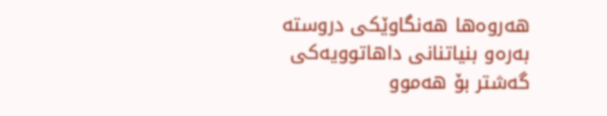هه‌روه‌ها هه‌نگاوێكى دروسته‌ به‌ره‌و بنياتنانى داهاتوويه‌كى‌ گه‌شتر بۆ هه‌موو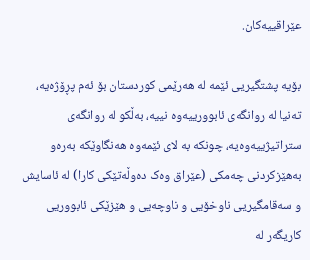عێراقییه‌كان.

بۆيه‌ پشتگیريی ئێمە له‌ هه‌رێمى كوردستان بۆ ئەم پڕۆژەیە، تەنیا لە روانگەی ئابوورییەوە نییە، بەڵکو لە روانگەی ستراتیژییەوەیە، چونکە به‌ لاى ئێمه‌وه‌ هەنگاوێکه‌ بەرەو بەهێزکردنی چەمکی (عێراق وەک دەوڵەتێکی کارا) لە ئاسایش و سەقامگیريی ناوخۆيى و ناوچەیی و هێزێکی ئابووريی کاریگەر لە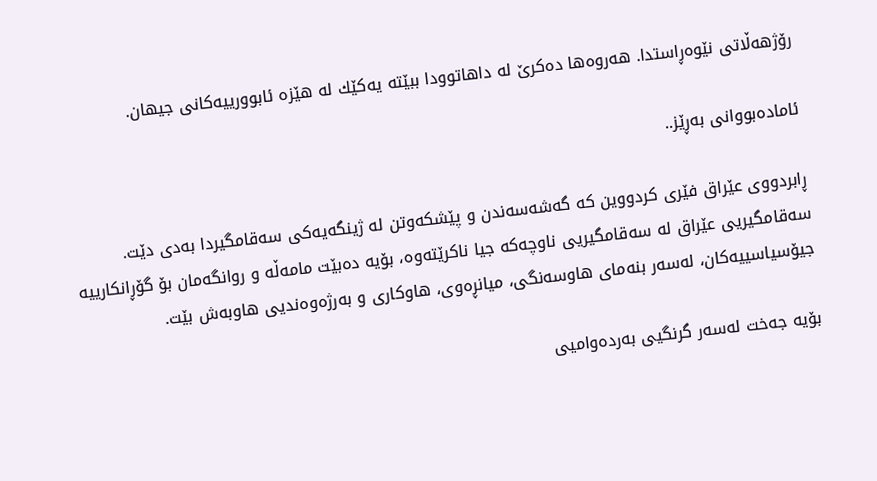رۆژهەڵاتی نێوەڕاستدا. هه‌روه‌ها ده‌كرێ له‌ داهاتوودا ببێته يه‌كێك له‌ هێزه‌ ئابوورييه‌كانى جيهان.

ئاماده‌بووانى به‌ڕێز..

ڕابردووى عێراق فێری کردووین کە گەشەسه‌ندن و پێشكه‌وتن لە ژینگەیەکی سەقامگیردا بەدی دێت. سەقامگیريی عێراق لە سەقامگیريی ناوچەکە جیا ناکرێتەوە، بۆیە دەبێت مامه‌ڵه‌ و روانگه‌مان بۆ گۆڕانکارییە جیۆسياسييه‌كان، لەسەر بنەمای هاوسەنگی، میانڕەوی، هاوکاری و به‌رژه‌وه‌نديى هاوبه‌ش بێت.

بۆيه‌ جەخت لەسەر گرنگيی بەردەواميی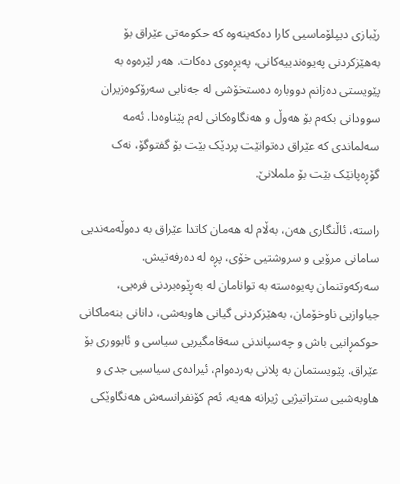رێبازی دیپلۆماسيی کارا دەکەینەوە کە حکومەتی عێراق بۆ بەهێزکردنی پەیوەندییه‌كانى، په‌يڕه‌وى ده‌كات. هه‌ر لێره‌وه‌ به‌ پێويستى ده‌زانم دووباره‌ ده‌ستخۆشى له‌ جه‌نابى سه‌رۆكوه‌زيران سوودانى بكه‌م بۆ هه‌وڵ و هه‌نگاوه‌كانى له‌م پێناوه‌دا. ئه‌مه‌ سەلماندی كه‌ عێراق دەتوانێت پردێک بێت بۆ گفتوگۆ، نەک گۆڕەپانێک بێت بۆ ململانێ.

راسته،‌ ئاڵنگارى هه‌ن، بەڵام له‌ هه‌مان كاتدا عێراق به‌ ده‌وڵه‌مه‌نديى سامانى مرۆيى و سروشتيى خۆى، پڕە لە دەرفەتيش. سەرکەوتنمان پەیوەستە بە توانامان لە بەڕێوەبردنی فره‌يى، جياوازیی ناوخۆمان، بەهێزکردنی گيانى هاوبەشی، دانانی بنەماکانی حوکمڕانيی باش و چەسپاندنی سەقامگیريی سیاسی و ئابووری بۆ عێراق. پێویستمان بە پلانی بەردەوام، ئیرادەی سیاسيی جدی و هاوبەشيی ستراتیژيی ژیرانە هەیە، ئەم کۆنفرانسەش هەنگاوێکی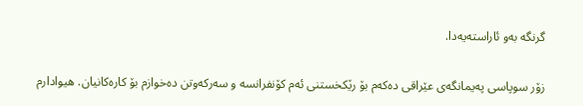گرنگە بەو ئاراستەیەدا.

زۆر سوپاسی پەیمانگەی عێراقی ده‌كه‌م بۆ رێکخستنی ئەم کۆنفرانسە و سەرکەوتن ده‌خوازم بۆ کارەکانیان. هيوادارم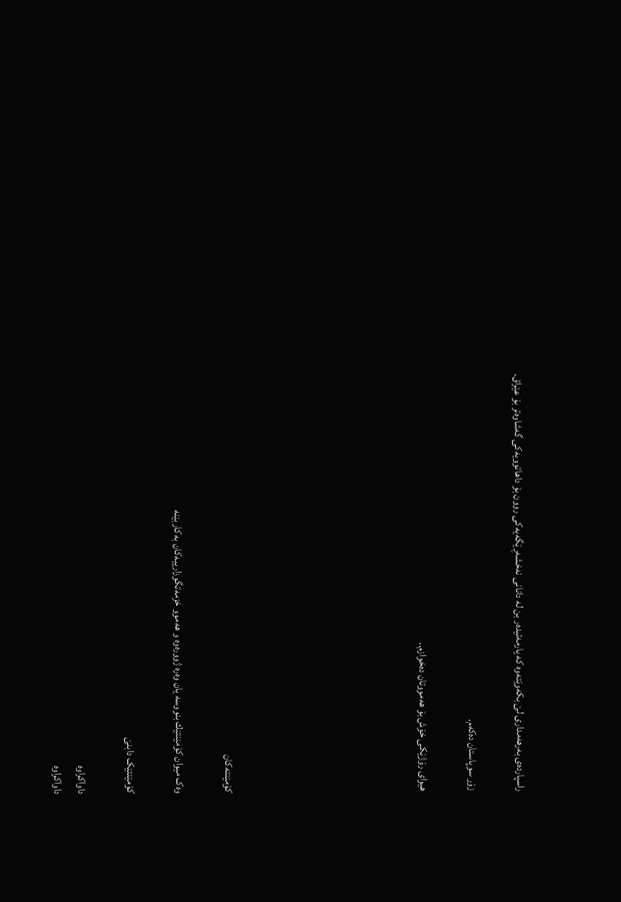راسپارده‌ى بەرهەمدارى لێ بكه‌وێته‌وه‌‌ کە یارمەتیدەر بن لە دانانی نەخشەڕێگەیەکی روون بۆ داهاتوویەکی گەشاوەتر بۆ عێراق.

زۆر سوپاستان ده‌كه‌م.

هيواى رۆژێكى خۆش بۆ هه‌مووتان ده‌خوازم..







کۆمێنتەکان

وەک میوان کۆمێنتێك بنووسە یان وەرە ژوورەوە و هه‌موو خزمەتگوزارییەکان به‌كاربێنه‌

کۆمێنتێک دابنێ

داواکراوە
داواکراوە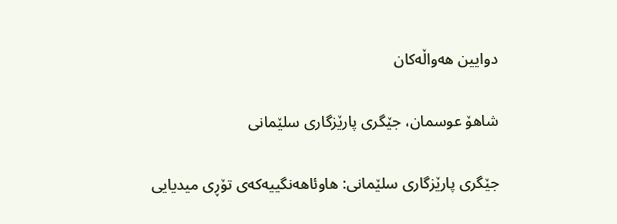دوایین هەواڵەکان

شاهۆ عوسمان، جێگری پارێزگاری سلێمانی

جێگری پارێزگاری سلێمانی: هاوئاهەنگییەکەی تۆڕی میدیایی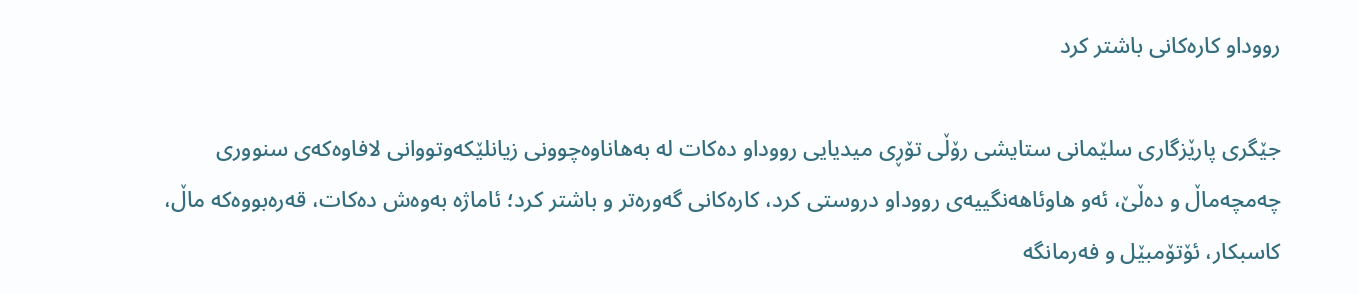رووداو کارەکانی باشتر کرد

جێگری پارێزگاری سلێمانی ستایشی رۆڵی تۆڕی میدیایی رووداو دەکات لە بەهاناوەچوونی زیانلێکەوتووانی لافاوەکەی سنووری چەمچەماڵ و دەڵێ، ئەو هاوئاهەنگییەی رووداو دروستی کرد، کارەکانی گەورەتر و باشتر کرد؛ ئاماژە بەوەش دەکات، قەرەبووەکە ماڵ، کاسبکار، ئۆتۆمبێل و فەرمانگە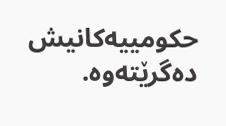حکومییەکانیش دەگرێتەوە.